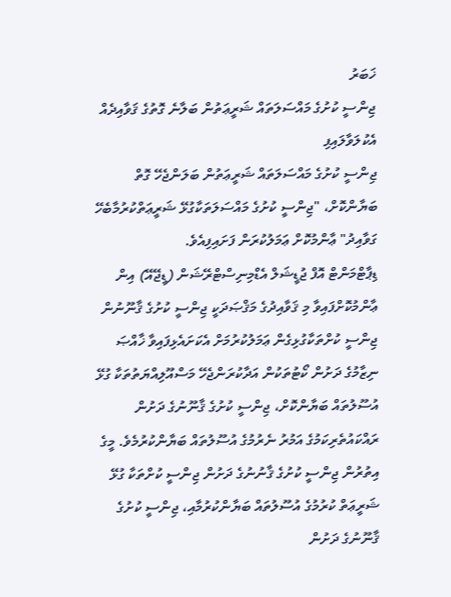ޚަބަރު
ޖިންސީ ކުށުގެ މައްސަލަތައް ޝަރީޢަތުން ބަލާނެ ގޮތުގެ ޤަވާއިދެއް އެކުލަވާލައިފި
ޖިންސީ ކުށުގެ މައްސަލަތައް ޝަރީޢަތުން ބަލަންޖެހޭ ގޮތް ބަޔާންކޮށް، "ޖިންސީ ކުށުގެ މައްސަލަތަކާގުޅޭ ޝަރީޢަތްކުރުމާބެހޭ ގަވާއިދު" ޢާންމުކޮށް ޢަމަލުކުރަން ފަށައިފިއެވެ.
ޑިޕާޓްމަންޓް އޮފް ޖުޑީޝަލް އެޑްމިނިސްޓްރޭޝަން (ޑީޖޭއޭ) އިން ޢާންމުކޮށްފައިވާ މި ޤަވާއިދުގެ މަޤްޞަދަކީ ޖިންސީ ކުށުގެ ޤާނޫނުން ޖިންސީ ކުށްތަކާގުޅިގެން ޢަމަލުކުރުމަށް އެކަށައެޅިފައިވާ ޚާއްޞަ ނިޒާމުގެ ދަށުން ކޯޓުތަކުން އަދާކުރަންޖެހޭ މަސްއޫލިއްޔަތުތަކާ ގުޅޭ އުސޫލުތައް ބަޔާންކޮށް، ޖިންސީ ކުށުގެ ޤާނޫނުގެ ދަށުން ރައްކައުތެރިކަމުގެ އަމުރު ނެރުމުގެ އުސޫލުތައް ބަޔާންކުރުމެވެ. މީގެ އިތުރުން ޖިންސީ ކުށުގެ ޤާނުނުގެ ދަށުން ޖިންސީ ކުށްތަކާ ގުޅޭ ޝަރީޢަތް ކުރުމުގެ އުސޫލުތައް ބަޔާންކުރުމާއި، ޖިންސީ ކުށުގެ ޤާނޫނުގެ ދަށުން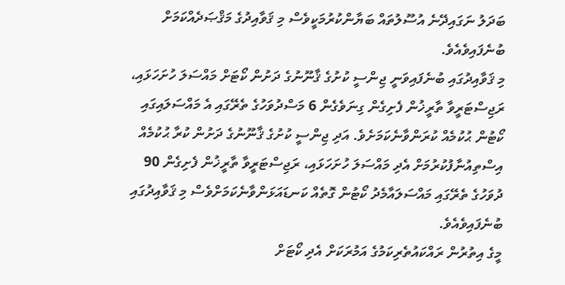ބަދަލު ނަގައިދޭނެ އުސޫލުތައް ބަޔާންކުރުމަކީވެސް މި ޤަވާއިދުގެ މަޤްޞަދެއްކަމަށް ބުނެފައިވެއެވެ.
މި ޤަވާއިދުގައި ބުނެފައިވަނީ ޖިންސީ ކުށުގެ ޤާނޫނުގެ ދަށުން ކޯޓަށް މައްސަލަ ހުށަހަޅައި، ރަޖިސްޓަރީވާ ތާރީޚުން ފެށިގެން ގިނަވެގެން 6 މަސްދުވަހުގެ ތެރޭގައި އެ މައްސަލައިގައި ކޯޓުން ޙުކުމެއް ކުރަންވާނެކަމަށެވެ. އަދި ޖިންސީ ކުށުގެ ޤާނޫނުގެ ދަށުން ކުރާ ޙުކުމެއް އިސްތިއުނާފުކުރުމަށް އެދި މައްސަލަ ހުށަހަޅައި، ރަޖިސްޓަރީވާ ތާރީޚުން ފެށިގެން 90 ދުވަހުގެ ތެރޭގައި މައްސަލައާމެދު ކޯޓުން ގޮތެއް ކަނޑައަޅަންވާނެކަމަށްވެސް މި ޤަވާއިދުގައި ބުނެފައިވެއެވެ.
މީގެ އިތުރުން ރައްކައުތެރިކަމުގެ އަމުރަކަށް އެދި ކޯޓަށް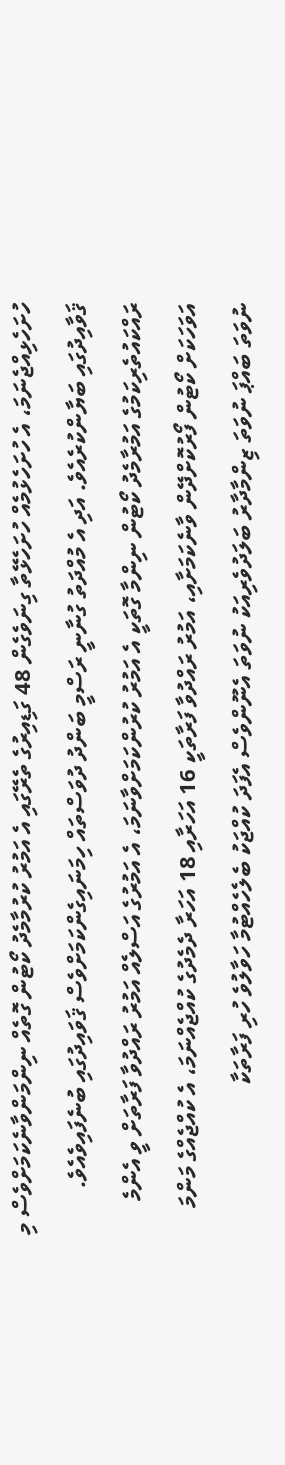ހުށަހެޅިއްޖެނަމަ، އެ ހުށަހެޅުމެއް ހުށަހެޅޭތާ ގިނަވެގެން 48 ގަޑިއިރުގެ ތެރޭގައި އެ އަމުރު ކުރުމާމެދު ކޯޓުން ގޮތެއް ނިންމަންވާނެކަމަށްވެސް މި ޤަވާއިދުގައި ބަޔާންކުރެއެވެ. އަދި އެ މުއްދަތު ގުނާނީ ރަސްމީ ބަންދު ދުވަސްތައް ހިމަނައިގެންކަމަށްވެސް ޤަވައިދުގައި ބުނެފައިވެއެވެ.
ރައްކައުތެރިކަމުގެ އަމުރާމެދު ކޯޓުން ނިންމާ ގޮތަކީ އެ އަމުރު ކުރުންކަމަށްވާނަމަ، އެ އަމުރުގެ އަސްލެއް އަމުރު ރައްދުވާ ފަރާތަށް ވީ އެންމެ އަވަހަކަށް ކޯޓުން ފޯރުކޮށްދޭން ވާނެކަމަށާއި، އަމުރު ރައްދުވާ ފަރާތަކީ 16 އަހަރާއި 18 އަހަރާ ދެމެދުގެ ކުއްޖެއްނަމަ، އެ ކުއްޖެއްގެ މަންމަ ނުވަތަ ބައްޕަ ނުވަތަ ޒިންމާދާރު ބަލަދުވެރިއަކު ނުވަތަ އެނޫންވެސް އެފަދަ ކުއްޖަކު ބެލެހެއްޓުމާ ހަވާލުވެ ހުރި ފަރާތަކާ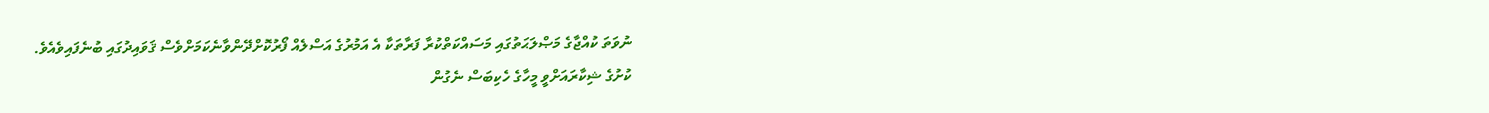ނުވަތަ ކުއްޖާގެ މަޞްލަޙަތުގައި މަސައްކަތްކުރާ ފަރާތަކާ އެ އަމުރުގެ އަސްލެއް ފޯރުކޮށްދޭންވާނެކަމަށްވެސް ޤަވައިދުގައި ބުނެފައިވެއެވެ.
ކުށުގެ ޝިކާރައަށްވީ މީހާގެ ހެކިބަސް ނެގުން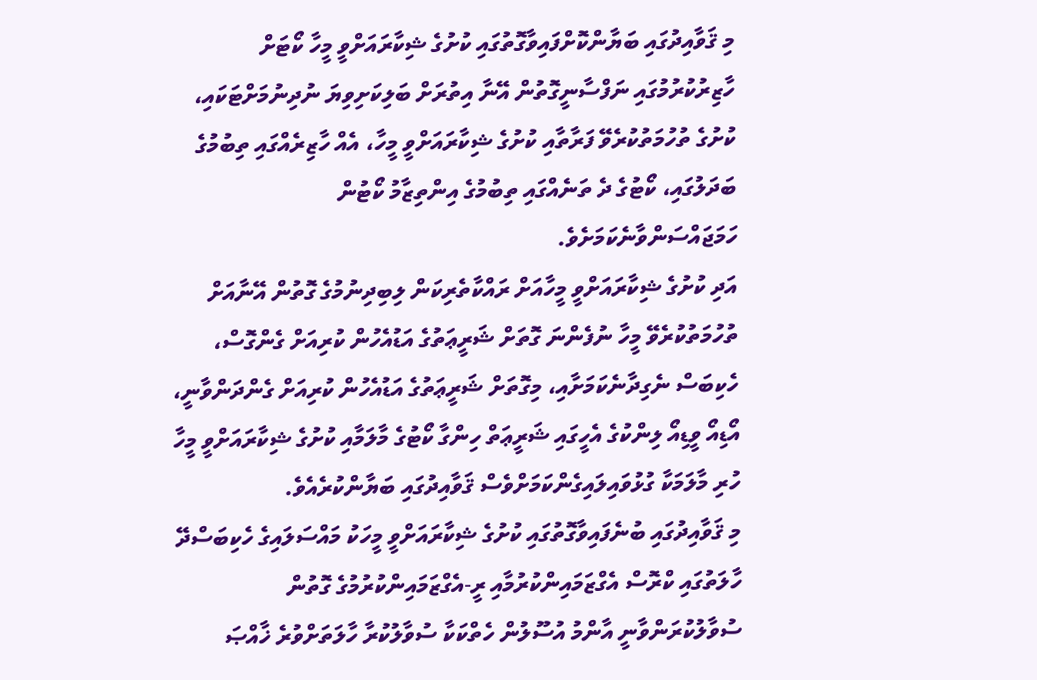މި ޤަވާއިދުގައި ބަޔާންކޮށްފައިވާގޮތުގައި ކުށުގެ ޝިކާރައަށްވީ މީހާ ކޯޓަށް ހާޒިރުކުރުމުގައި ނަފްސާނީގޮތުން އޭނާ އިތުރަށް ބަލިކަށިވިޔަ ނުދިނުމަށްޓަކައި، ކުށުގެ ތުހުމަތުކުރެވޭ ފަރާތާއި ކުށުގެ ޝިކާރައަށްވީ މީހާ، އެއް ހާޒިރެއްގައި ތިބުމުގެ ބަދަލުގައި، ކޯޓުގެ ދެ ތަނެއްގައި ތިބުމުގެ އިންތިޒާމު ކޯޓުން ހަމަޖައްސަންވާނެކަމަށެވެ.
އަދި ކުށުގެ ޝިކާރައަށްވީ މީހާއަށް ރައްކާތެރިކަން ލިބިދިނުމުގެ ގޮތުން އޭނާއަށް ތުހުމަތުކުރެވޭ މީހާ ނުފެންނަ ގޮތަށް ޝަރީޢަތުގެ އަޑުއެހުން ކުރިއަށް ގެންގޮސް، ހެކިބަސް ނެގިދާނެކަމަށާއި، މިގޮތަށް ޝަރީޢަތުގެ އަޑުއެހުން ކުރިއަށް ގެންދަންވާނީ، އޯޑިއޯ ވީޑިއޯ ލިންކުގެ އެހީގައި ޝަރީޢަތް ހިންގާ ކޯޓުގެ މާލަމާއި ކުށުގެ ޝިކާރައަށްވީ މީހާ ހުރި މާލަމަކާ ގުޅުވައިލައިގެންކަމަށްވެސް ޤަވާއިދުގައި ބަޔާންކުރެއެވެ.
މި ޤަވާއިދުގައި ބުނެފައިވާގޮތުގައި ކުށުގެ ޝިކާރައަށްވީ މީހަކު މައްސަލައިގެ ހެކިބަސްދޭ ހާލަތުގައި ކްރޮސް އެގްޒަމައިންކުރުމާއި ރީ-އެގްޒަމައިންކުރުމުގެ ގޮތުން ސުވާލުކުރަންވާނީ އާންމު އުސޫލުން ހެތްކަކާ ސުވާލުކުރާ ހާލަތަށްވުރެ ޚާއްޞަ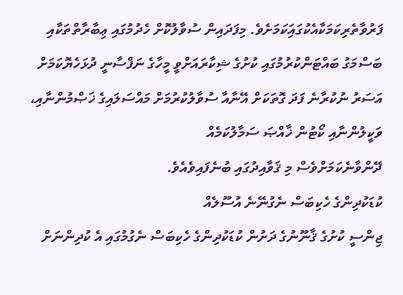ފަރުވާތެރިކަމަކާއެކުގައިަކަމަށެވެ. މިފަދައިން ސުވާލުކޮށް ހެދުމުގައި ޢިބާރާތްތަކާއި ބަސްމަގު ބައްޓަންކުރުމުގައި ކުށުގެ ޝިކާރައަށްވީ މީހާގެ ނަފްސާނީ ދުޅަހެޔޮކަމަށް އަސަރު ނުކުރާނެ ފަދަ ގޮތަކަށް އޭނާއާ ސުވާލުކުރުމަށް މައްސަލައިގެ ޚަޞްމުންނާއި، ވަކީލުންނާއި ކޯޓުން ޚާއްޞަ ސަމާލުކަމެއް
ދޭންވާނެކަމަށްވެސް މި ޤަވާއިދުގައި ބުނެފައިވެއެވެ.
ކުޑަކުދިންގެ ހެކިބަސް ނެގުނޭނެ އުސޫލެއް
ޖިންސީ ކުށުގެ ޤާނޫނުގެ ދަށުން ކުޑަކުދިންގެ ހެކިބަސް ނެގުމުގައި އެ ކުދިންނަށް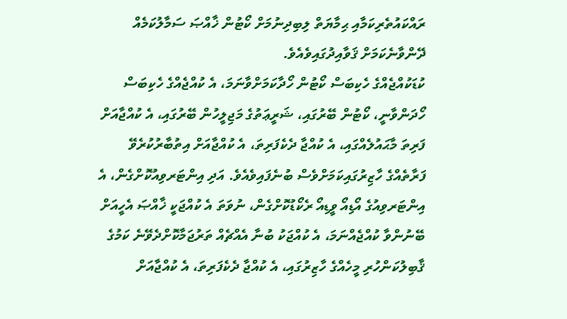ރައްކައުތެރިކަމާއި ޙިމާޔަތް ލިބިދިނުމަށް ކޯޓުން ޚާއްޞަ ސަމާލުކަމެއް ދޭންވާނެކަމަށް ޤަވާއިދުގައިވެއެވެ.
ކުޑަކުއްޖެއްގެ ހެކިބަސް ކޯޓުން ހޯދާކަމަށްވާނަމަ، އެ ކުއްޖެއްގެ ހެކިބަސް ހޯދަންވާނީ، ކޯޓުން ބޭރުގައި، ޝަރީޢަތުގެ މަޖިލީހުން ބޭރުގައި، އެ ކުއްޖާއަށް ފަރިތަ މާޙައުލެއްގައި، އެ ކުއްޖާ ދެކެފަރިތަ، އެ ކުއްޖާއަށް އިތުބާރުކުރެވޭ ފަރާތެއްގެ ހާޒިރުގައިކަމަށްވެސް ބުނެފައިވެއެވެ. އަދި އިންޓަރވިއުކޮށްގެން، އެ އިންޓަރވިއުގެ އޯޑިއޯ ވީޑިއޯ ރެކޯޑުކޮށްގެން، ނުވަތަ އެ ކުއްޖަކީ ޚާއްޞަ އެހީއަށް ބޭނުންވާ ކުއްޖެއްނަމަ، އެ ކުއްޖަކު ބުނާ އެއްޗެއް ތަރުޖަމާކޮށްދެވޭނެ ކަމުގެ ޤާބިލުކަންހުރި މީހެއްގެ ހާޒިރުގައި، އެ ކުއްޖާ ދެކެފަރިތަ، އެ ކުއްޖާއަށް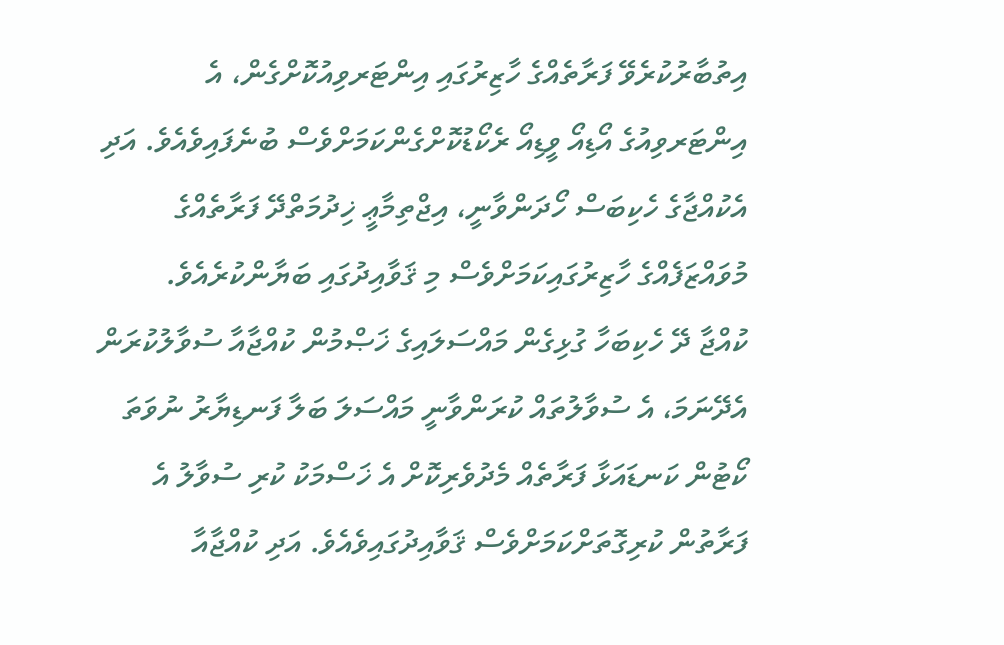އިތުބާރުކުރެވޭ ފަރާތެއްގެ ހާޒިރުގައި އިންޓަރވިއުކޮށްގެން، އެ އިންޓަރވިއުގެ އޯޑިއޯ ވީޑިއޯ ރެކޯޑުކޮށްގެންކަމަށްވެސް ބުނެފައިވެއެވެ. އަދި އެކުއްޖާގެ ހެކިބަސް ހޯދަންވާނީ، އިޖްތިމާޢީ ޚިދުމަތްދޭ ފަރާތެއްގެ މުވައްޒަފެއްގެ ހާޒިރުގައިކަމަށްވެސް މި ޤަވާއިދުގައި ބަޔާންކުރެއެވެ.
ކުއްޖާ ދޭ ހެކިބަހާ ގުޅިގެން މައްސަލައިގެ ޚަޞްމުން ކުއްޖާއާ ސުވާލުކުރަން އެދޭނަމަ، އެ ސުވާލުތައް ކުރަންވާނީ މައްސަލަ ބަލާ ފަނޑިޔާރު ނުވަތަ ކޯޓުން ކަނޑައަޅާ ފަރާތެއް މެދުވެރިކޮށް އެ ޚަސްމަކު ކުރި ސުވާލު އެ ފަރާތުން ކުރިގޮތަށްކަމަށްވެސް ޤަވާއިދުގައިވެއެވެ. އަދި ކުއްޖާއާ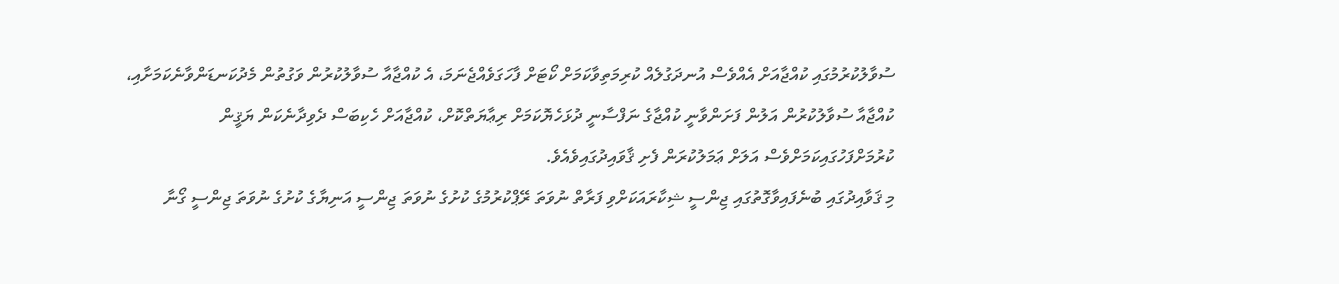ސުވާލުކުރުމުގައި ކުއްޖާއަށް އެއްވެސް އުނދަގުލެއް ކުރިމަތިވާކަމަށް ކޯޓަށް ފާހަގަވެއްޖެނަމަ، އެ ކުއްޖާއާ ސުވާލުކުރުން ވަގުތުން މެދުކަނޑަންވާނެކަމަށާއި، ކުއްޖާއާ ސުވާލުކުރުން އަލުން ފަށަންވާނީ ކުއްޖާގެ ނަފްސާނީ ދުޅަހެޔޮކަމަށް ރިޢާޔަތްކޮށް، ކުއްޖާއަށް ހެކިބަސް ދެވިދާނެކަން ޔަޤީން ކުރުމަށްފަހުގައިކަމަށްވެސް އަލަށް ޢަމަލުކުރަން ފެށި ޤާވައިދުގައިވެއެވެ.
މި ޤަވާއިދުގައި ބުނެފައިވާގޮތުގައި ޖިންސީ ޝިކާރައަކަށްވި ފަރާތް ނުވަތަ ރޭޕްކުރުމުގެ ކުށުގެ ނުވަތަ ޖިންސީ އަނިޔާގެ ކުށުގެ ނުވަތަ ޖިންސީ ގޯނާ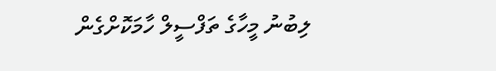ލިބުނު މީހާގެ ތަފްސީލް ހާމަކޮށްގެން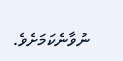ނުވާނެކަމަށެވެ.